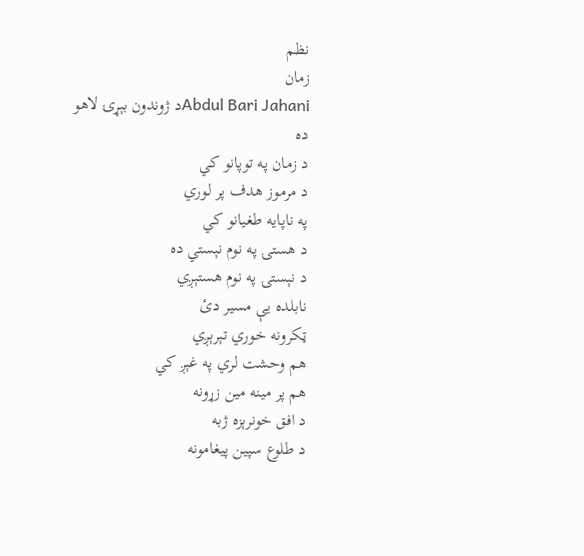نظم
زمان
Abdul Bari Jahaniد ژوندون بېړۍ لاهو ده
د زمان په توپانو کي
د مرموز هدف پر لوري
په ناپايه طغيانو کي
د هستۍ په نوم نېستي ده
د نېستۍ په نوم هستېږي
نابلده يې مسير دئ
ټکرونه خوري تېرېږي
هم وحشت لري په غېږ کي
هم پر مينه مين زړونه
د افق خونرېزه ژبه
د طلوع سپين پيغامونه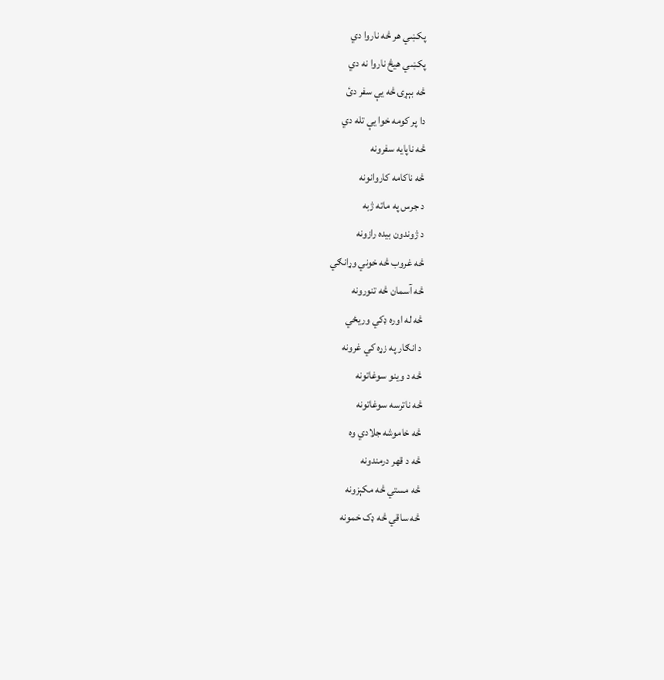پکښي هر څه ناروا دي
پکښي هيڅ ناروا نه دي
څه بېړۍ څه يې سفر دئ
دا پر کومه خوا يې تله دي
څه ناپايه سفرونه
څه ناکامه کاروانونه
د جرس په ماته ژبه
د ژوندون بيده رازونه
څه غروب څه خوني وړانګي
څه آسمان څه تنورونه
څه له اوره ډکي وريځي
د انګار په زړه کي غرونه
څه د وينو سوغاتونه
څه ناترسه سوغاتونه
څه خاموشه جلادي وه
څه د قهر درمندونه
څه مستي څه مکېزونه
څه ساقي څه ډک خمونه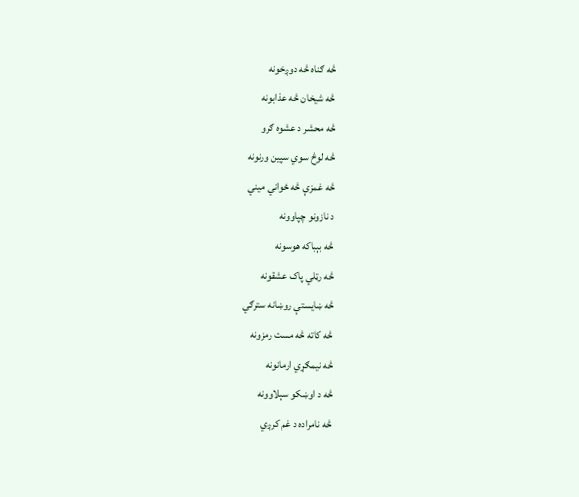څه ګناه څه دوږخونه
څه شيخان څه عذابونه
څه محشر د عشوه ګرو
څه لوڅ سوي سپين ورنونه
څه غمزې څه ځواني ميني
د نازونو چپاوونه
څه بېباکه هوسونه
څه رټلي پاک عشقونه
څه ښايستې روښانه سترګي
څه کاته څه مست رمزونه
څه نيمګړي ارمانونه
څه د اوښکو سېلاوونه
څه نامراده د غم کرږي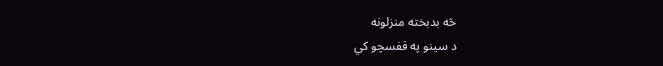څه بدبخته منزلونه
د سينو په قفسچو کي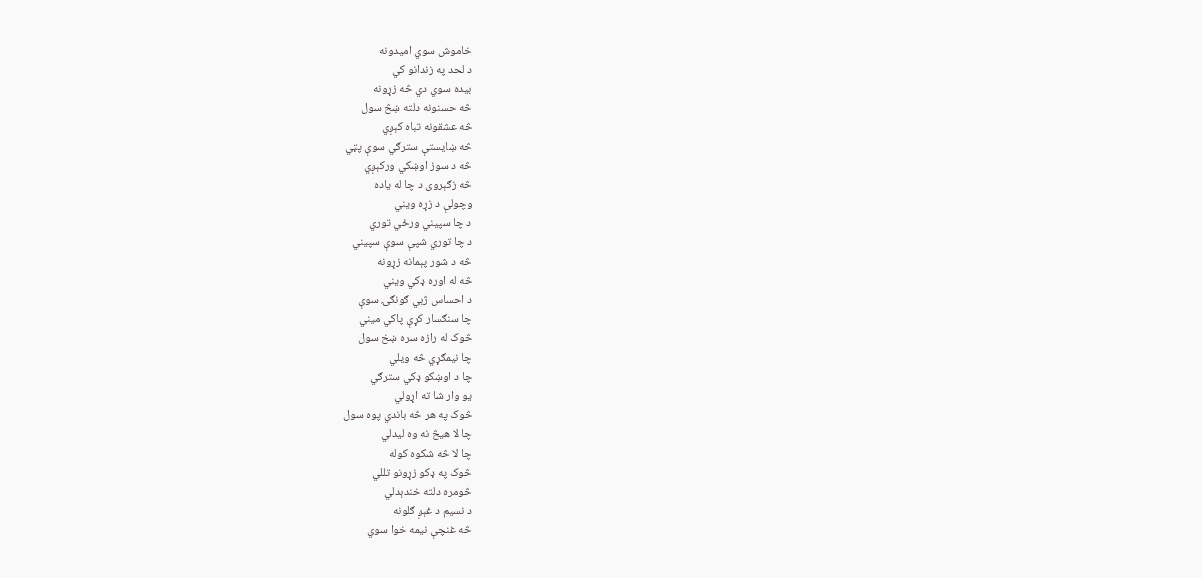خاموش سوي اميدونه
د لحد په زندانو کي
بيده سوي دي څه زړونه
څه حسنونه دلته ښڅ سول
څه عشقونه تباه کېږي
څه ښايستې سترګي سوې پټي
څه د سوز اوښکي ورکېږي
څه زګېروی د چا له ياده
وچولې د زړه ويني
د چا سپيني ورځي توري
د چا توري شپې سوې سپيني
څه د شور پېمانه زړونه
څه له اوره ډکي ويني
د احساس ژبي ګونګۍ سوې
چا سنګسار کړې پاکي ميني
څوک له رازه سره ښخ سول
چا نيمګړي څه ويلي
چا د اوښکو ډکي سترګي
يو وار شا ته اړولي
څوک په هر څه باندي پوه سول
چا لا هيڅ نه وه ليدلي
چا لا څه شکوه کوله
څوک په ډکو زړونو تللي
څومره دلته خندېدلي
د نسيم د غېږ ګلونه
څه غنچې نيمه خوا سوي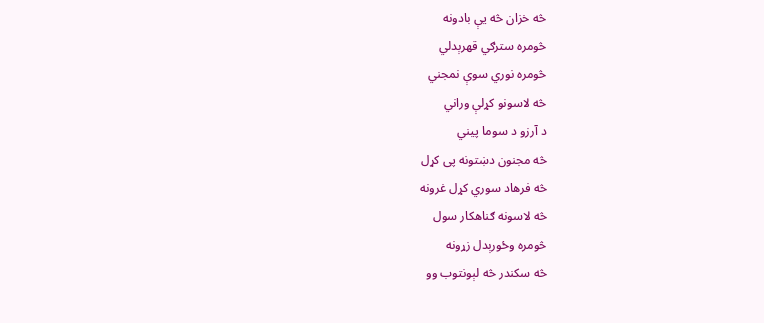څه خزان څه يې بادونه
څومره سترګي قهرېدلي
څومره نوري سوې نمجني
څه لاسونو کړلې وراني
د آرزو د سوما پيني
څه مجنون دښتونه پی کړل
څه فرهاد سوري کړل غرونه
څه لاسونه ګناهکار سول
څومره وځورېدل زړونه
څه سکندر څه لېونتوب وو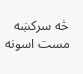څه سرکښه مست اسونه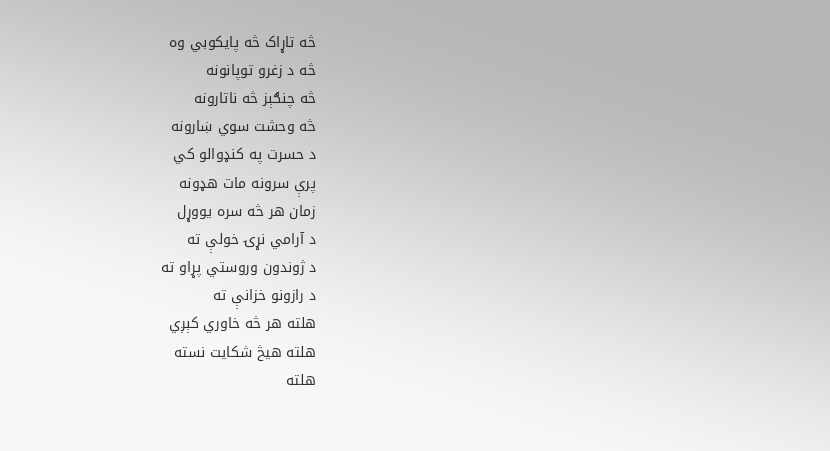څه تاړاک څه پايکوبي وه
څه د زغرو توپانونه
څه چنګېز څه ناتارونه
څه وحشت سوي ښارونه
د حسرت په کنډوالو کي
پرې سرونه مات هډونه
زمان هر څه سره يووړل
د آرامي نړۍ خولې ته
د ژوندون وروستي پړاو ته
د رازونو خزانې ته
هلته هر څه خاوري کېږي
هلته هيڅ شکايت نسته
هلته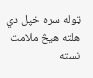ټوله سره خپل دي
هلته هيڅ ملامت نسته